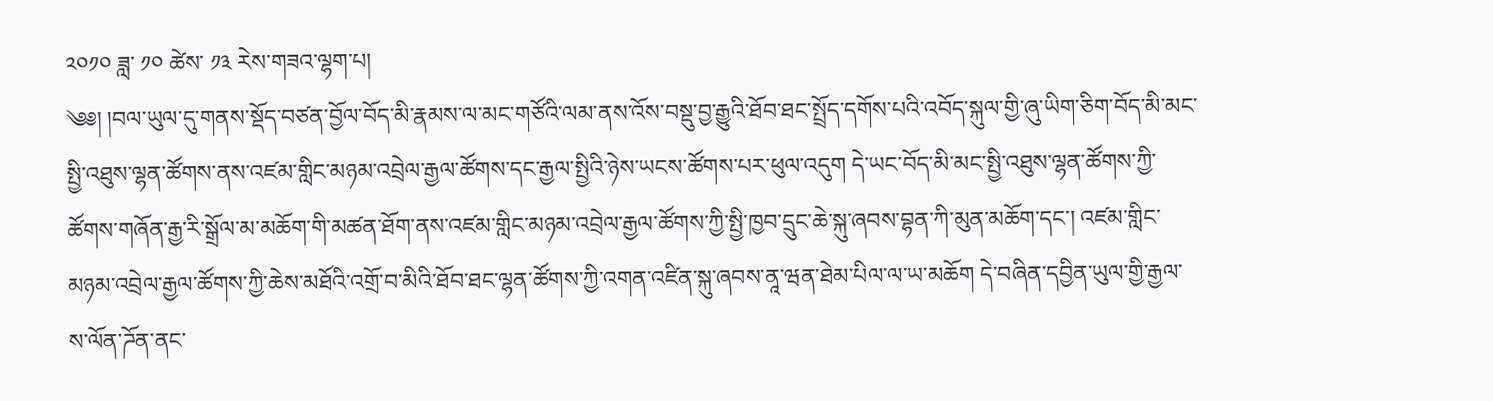༢༠༡༠ ཟླ་ ༡༠ ཚེས་ ༡༣ རེས་གཟའ་ལྷག་པ།
༄༅། །བལ་ཡུལ་དུ་གནས་སྡོད་བཙན་བྱོལ་བོད་མི་རྣམས་ལ་མང་གཙོའི་ལམ་ནས་འོས་བསྡུ་བྱ་རྒྱུའི་ཐོབ་ཐང་སྤྲོད་དགོས་པའི་འབོད་སྐུལ་གྱི་ཞུ་ཡིག་ཅིག་བོད་མི་མང་སྤྱི་འཐུས་ལྷན་ཚོགས་ནས་འཛམ་གླིང་མཉམ་འབྲེལ་རྒྱལ་ཚོགས་དང་རྒྱལ་སྤྱིའི་ཉེས་ཡངས་ཚོགས་པར་ཕུལ་འདུག དེ་ཡང་བོད་མི་མང་སྤྱི་འཐུས་ལྷན་ཚོགས་ཀྱི་ཚོགས་གཞོན་རྒྱ་རི་སྒྲོལ་མ་མཆོག་གི་མཚན་ཐོག་ནས་འཛམ་གླིང་མཉམ་འབྲེལ་རྒྱལ་ཚོགས་ཀྱི་སྤྱི་ཁྱབ་དྲུང་ཆེ་སྐུ་ཞབས་བྷན་ཀི་མུན་མཆོག་དང་། འཛམ་གླིང་མཉམ་འབྲེལ་རྒྱལ་ཚོགས་ཀྱི་ཆེས་མཐོའི་འགྲོ་བ་མིའི་ཐོབ་ཐང་ལྷན་ཚོགས་ཀྱི་འགན་འཛིན་སྐུ་ཞབས་ནཱ་ཝན་ཐེམ་པིལ་ལ་ཡ་མཆོག དེ་བཞིན་དབྱིན་ཡུལ་གྱི་རྒྱལ་ས་ལོན་ཌོན་ནང་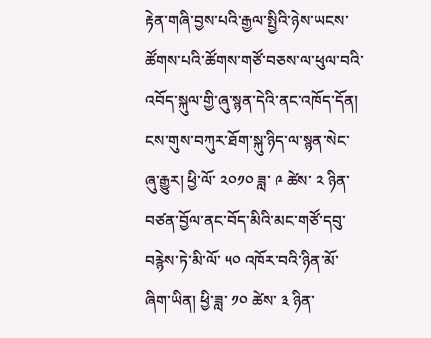རྟེན་གཞི་བྱས་པའི་རྒྱལ་སྤྱིའི་ཉེས་ཡངས་ཚོགས་པའི་ཚོགས་གཙོ་བཅས་ལ་ཕུལ་བའི་འབོད་སྐུལ་གྱི་ཞུ་སྙན་དེའི་ནང་འཁོད་དོན།
ངས་གུས་བཀུར་ཐོག་སྐུ་ཉིད་ལ་སྙན་སེང་ཞུ་རྒྱུར། ཕྱི་ལོ་ ༢༠༡༠ ཟླ་ ༩ ཚེས་ ༢ ཉིན་བཙན་བྱོལ་ནང་བོད་མིའི་མང་གཙོ་དབུ་བརྙེས་ཏེ་མི་ལོ་ ༥༠ འཁོར་བའི་ཉིན་མོ་ཞིག་ཡིན། ཕྱི་ཟླ་ ༡༠ ཚེས་ ༣ ཉིན་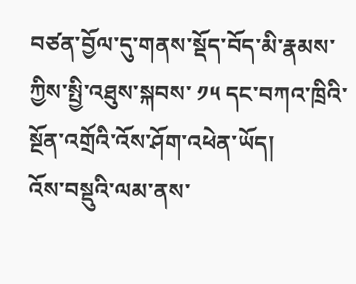བཙན་བྱོལ་དུ་གནས་སྡོད་བོད་མི་རྣམས་ཀྱིས་སྤྱི་འཐུས་སྐབས་ ༡༥ དང་བཀའ་ཁྲིའི་སྔོན་འགྲོའི་འོས་ཤོག་འཕེན་ཡོད།
འོས་བསྡུའི་ལམ་ནས་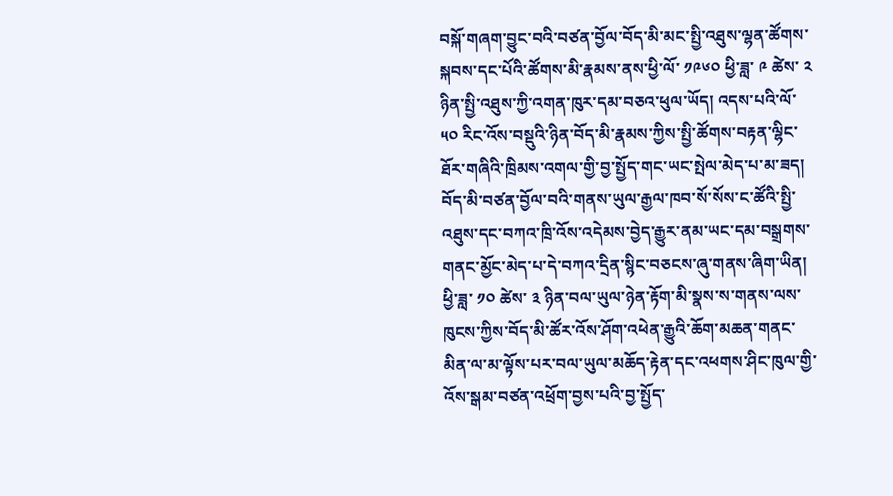བསྐོ་གཞག་བྱུང་བའི་བཙན་བྱོལ་བོད་མི་མང་སྤྱི་འཐུས་ལྷན་ཚོགས་སྐབས་དང་པོའི་ཚོགས་མི་རྣམས་ནས་ཕྱི་ལོ་ ༡༩༦༠ ཕྱི་ཟླ་ ༩ ཚེས་ ༢ ཉིན་སྤྱི་འཐུས་ཀྱི་འགན་ཁུར་དམ་བཅའ་ཕུལ་ཡོད། འདས་པའི་ལོ་ ༥༠ རིང་འོས་བསྡུའི་ཉིན་བོད་མི་རྣམས་ཀྱིས་སྤྱི་ཚོགས་བརྟན་ལྷིང་ཐོར་གཞིའི་ཁྲིམས་འགལ་གྱི་བྱ་སྤྱོད་གང་ཡང་སྤེལ་མེད་པ་མ་ཟད། བོད་མི་བཙན་བྱོལ་བའི་གནས་ཡུལ་རྒྱལ་ཁབ་སོ་སོས་ང་ཚོའི་སྤྱི་འཐུས་དང་བཀའ་ཁྲི་འོས་འདེམས་བྱེད་རྒྱུར་ནམ་ཡང་དམ་བསྒྲགས་གནང་མྱོང་མེད་པ་དེ་བཀའ་དྲིན་སྙིང་བཅངས་ཞུ་གནས་ཞིག་ཡིན།
ཕྱི་ཟླ་ ༡༠ ཚེས་ ༣ ཉིན་བལ་ཡུལ་ཉེན་རྟོག་མི་སྣས་ས་གནས་ལས་ཁུངས་ཀྱིས་བོད་མི་ཚོར་འོས་ཤོག་འཕེན་རྒྱུའི་ཆོག་མཆན་གནང་མིན་ལ་མ་ལྟོས་པར་བལ་ཡུལ་མཆོད་རྟེན་དང་འཕགས་ཤིང་ཁུལ་གྱི་འོས་སྒམ་བཙན་འཕྲོག་བྱས་པའི་བྱ་སྤྱོད་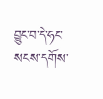བྱུང་བ་དེ་ཧང་སངས་དགོས་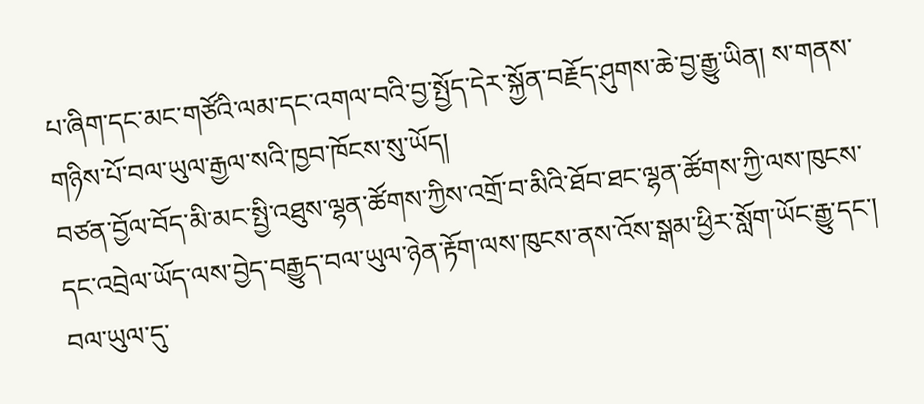པ་ཞིག་དང་མང་གཙོའི་ལམ་དང་འགལ་བའི་བྱ་སྤྱོད་དེར་སྐྱོན་བརྗོད་ཤུགས་ཆེ་བྱ་རྒྱུ་ཡིན། ས་གནས་གཉིས་པོ་བལ་ཡུལ་རྒྱལ་སའི་ཁྱབ་ཁོངས་སུ་ཡོད།
བཙན་བྱོལ་བོད་མི་མང་སྤྱི་འཐུས་ལྷན་ཚོགས་ཀྱིས་འགྲོ་བ་མིའི་ཐོབ་ཐང་ལྷན་ཚོགས་ཀྱི་ལས་ཁུངས་དང་འབྲེལ་ཡོད་ལས་བྱེད་བརྒྱུད་བལ་ཡུལ་ཉེན་རྟོག་ལས་ཁུངས་ནས་འོས་སྒམ་ཕྱིར་སློག་ཡོང་རྒྱུ་དང་། བལ་ཡུལ་དུ་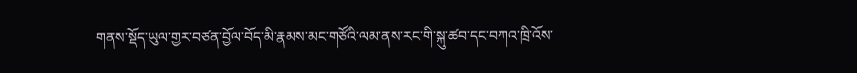གནས་སྡོད་ཡུལ་གྱར་བཙན་བྱོལ་བོད་མི་རྣམས་མང་གཙོའི་ལམ་ནས་རང་གི་སྐུ་ཚབ་དང་བཀའ་ཁྲི་འོས་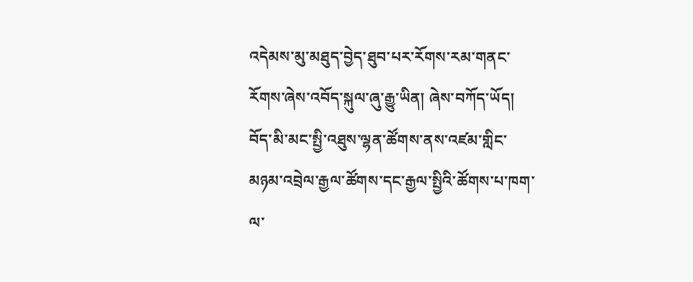འདེམས་མུ་མཐུད་བྱེད་ཐུབ་པར་རོགས་རམ་གནང་རོགས་ཞེས་འབོད་སྐུལ་ཞུ་རྒྱུ་ཡིན། ཞེས་བཀོད་ཡོད།
བོད་མི་མང་སྤྱི་འཐུས་ལྷན་ཚོགས་ནས་འཛམ་གླིང་མཉམ་འབྲེལ་རྒྱལ་ཚོགས་དང་རྒྱལ་སྤྱིའི་ཚོགས་པ་ཁག་ལ་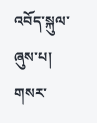འབོད་སྐུལ་ཞུས་པ།
གསར་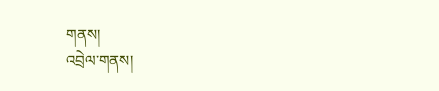གནས།
འབྲེལ་གནས།